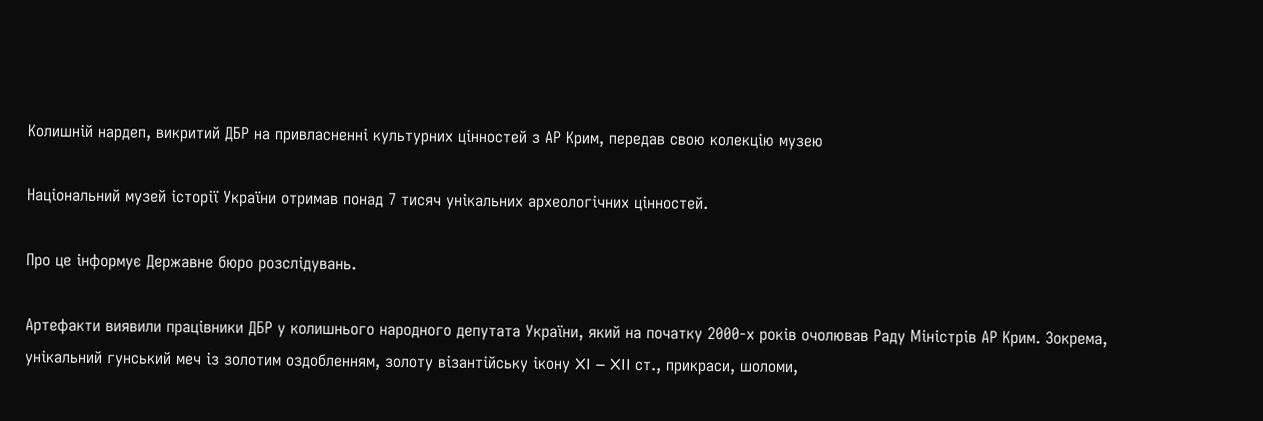Колишній нардеп, викритий ДБР на привласненні культурних цінностей з АР Крим, передав свою колекцію музею

Національний музей історії України отримав понад 7 тисяч унікальних археологічних цінностей.

Про це інформує Державне бюро розслідувань.

Артефакти виявили працівники ДБР у колишнього народного депутата України, який на початку 2000-х років очолював Раду Міністрів АР Крим. Зокрема, унікальний гунський меч із золотим оздобленням, золоту візантійську ікону XI – XII ст., прикраси, шоломи,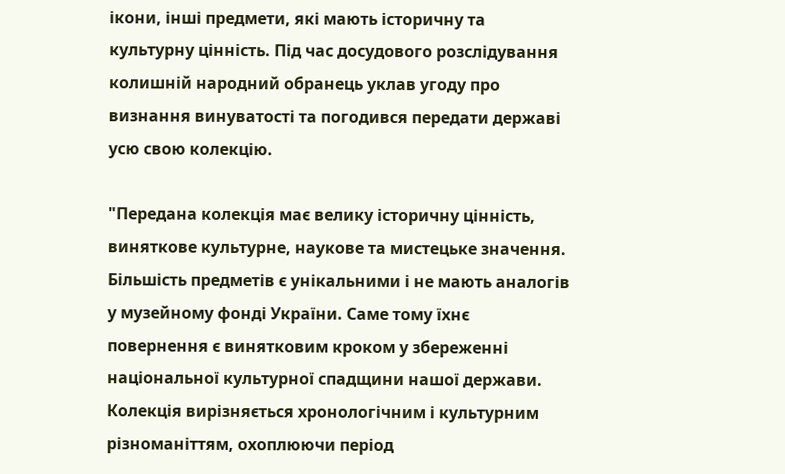ікони, інші предмети, які мають історичну та культурну цінність. Під час досудового розслідування колишній народний обранець уклав угоду про визнання винуватості та погодився передати державі усю свою колекцію.

"Передана колекція має велику історичну цінність, виняткове культурне, наукове та мистецьке значення. Більшість предметів є унікальними і не мають аналогів у музейному фонді України. Саме тому їхнє повернення є винятковим кроком у збереженні національної культурної спадщини нашої держави. Колекція вирізняється хронологічним і культурним різноманіттям, охоплюючи період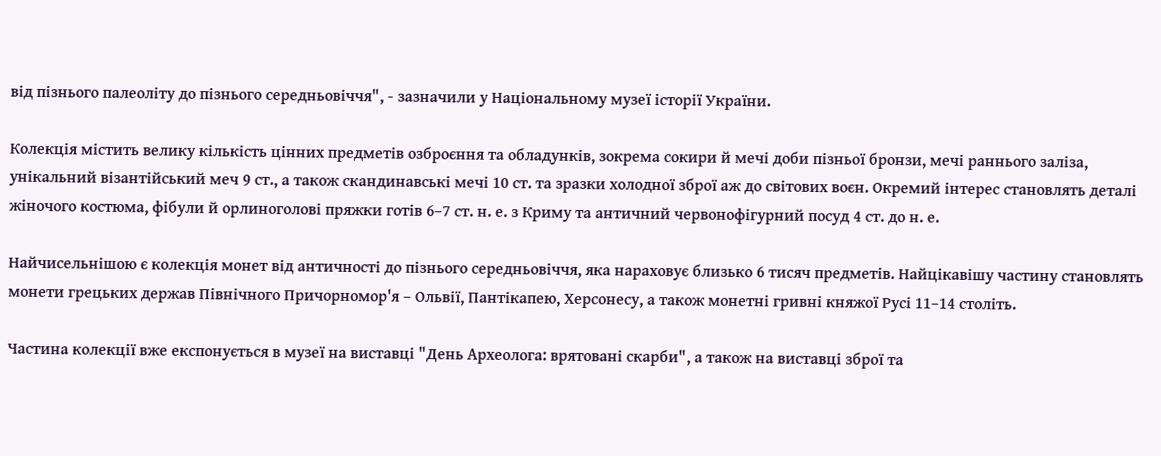від пізнього палеоліту до пізнього середньовіччя", - зазначили у Національному музеї історії України.

Колекція містить велику кількість цінних предметів озброєння та обладунків, зокрема сокири й мечі доби пізньої бронзи, мечі раннього заліза, унікальний візантійський меч 9 ст., а також скандинавські мечі 10 ст. та зразки холодної зброї аж до світових воєн. Окремий інтерес становлять деталі жіночого костюма, фібули й орлиноголові пряжки готів 6–7 ст. н. е. з Криму та античний червонофігурний посуд 4 ст. до н. е.

Найчисельнішою є колекція монет від античності до пізнього середньовіччя, яка нараховує близько 6 тисяч предметів. Найцікавішу частину становлять монети грецьких держав Північного Причорномор'я – Ольвії, Пантікапею, Херсонесу, а також монетні гривні княжої Русі 11–14 століть.

Частина колекції вже експонується в музеї на виставці "День Археолога: врятовані скарби", а також на виставці зброї та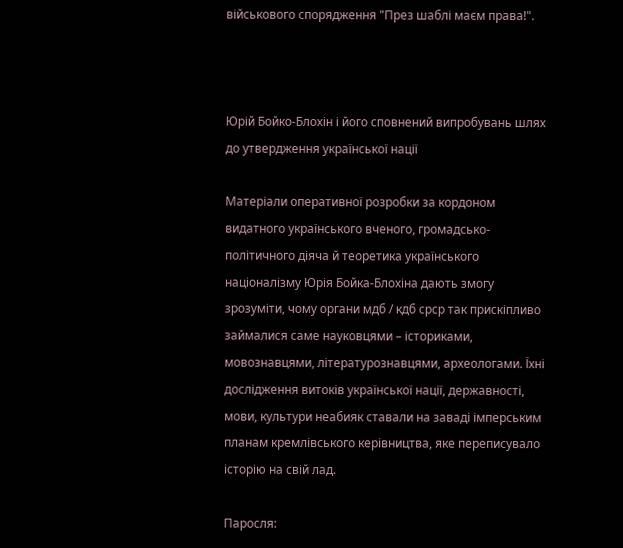військового спорядження "През шаблі маєм права!".



Юрій Бойко-Блохін і його сповнений випробувань шлях до утвердження української нації

Матеріали оперативної розробки за кордоном видатного українського вченого, громадсько-політичного діяча й теоретика українського націоналізму Юрія Бойка-Блохіна дають змогу зрозуміти, чому органи мдб / кдб срср так прискіпливо займалися саме науковцями – істориками, мовознавцями, літературознавцями, археологами. Їхні дослідження витоків української нації, державності, мови, культури неабияк ставали на заваді імперським планам кремлівського керівництва, яке переписувало історію на свій лад.

Паросля: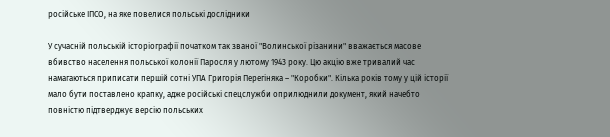російське ІПСО, на яке повелися польські дослідники

У сучасній польській історіографії початком так званої "Волинської різанини" вважається масове вбивство населення польської колонії Паросля у лютому 1943 року. Цю акцію вже тривалий час намагаються приписати першій сотні УПА Григорія Перегіняка – "Коробки". Кілька років тому у цій історії мало бути поставлено крапку, адже російські спецслужби оприлюднили документ, який начебто повністю підтверджує версію польських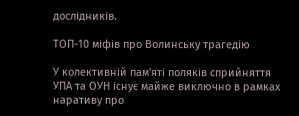дослідників.

ТОП-10 міфів про Волинську трагедію

У колективній пам'яті поляків сприйняття УПА та ОУН існує майже виключно в рамках наративу про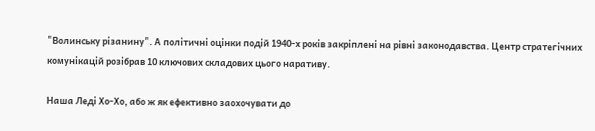"Волинську різанину". А політичні оцінки подій 1940-х років закріплені на рівні законодавства. Центр стратегічних комунікацій розібрав 10 ключових складових цього наративу.

Наша Леді Хо-Хо, або ж як ефективно заохочувати до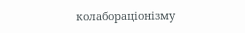колабораціонізму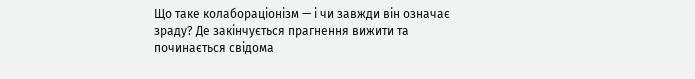Що таке колабораціонізм — і чи завжди він означає зраду? Де закінчується прагнення вижити та починається свідома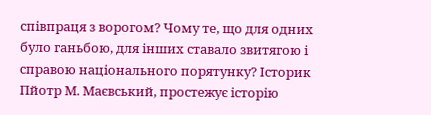співпраця з ворогом? Чому те, що для одних було ганьбою, для інших ставало звитягою і справою національного порятунку? Історик Пйотр М. Маєвський, простежує історію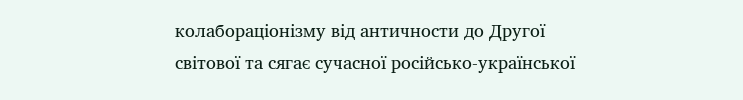колабораціонізму від античности до Другої світової та сягає сучасної російсько-української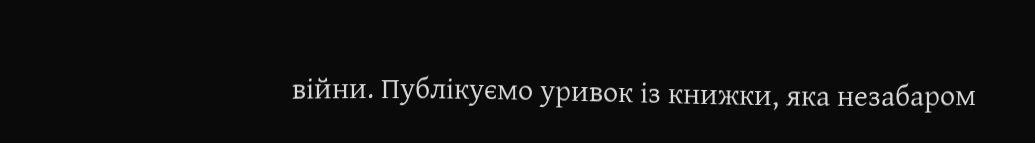війни. Публікуємо уривок із книжки, яка незабаром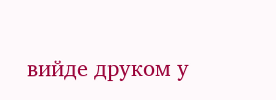вийде друком у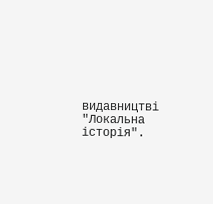видавництві "Локальна історія".